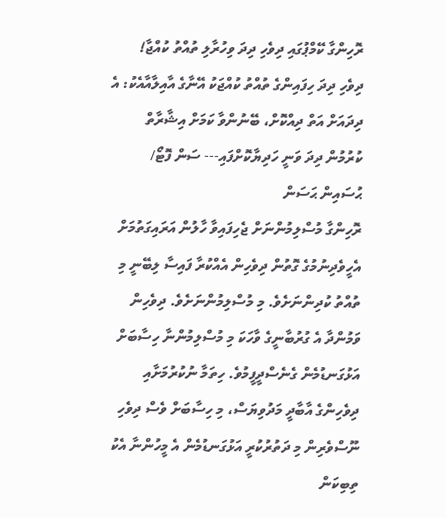ރޮހިންގާ ކޭމްޕުގައި ދިވެހި ދިދަ ވިހުރާލި ތުއްތު ކުއްޖާ!
ދިވެހި ދިދަ ހިފައިންގެ ތުއްތު ކުއްޖަކު އޭނާގެ އާއިލާއާއެކު: އެ ދިދައަށް އަތް ދިއްކޮށް، ބޭނުންވާ ކަމަށް އިޝާރާތް ކުރުމުން ދިދަ ވަނީ ހަދިޔާކޮށްފައި--- ސަން ފޮޓޯ/ ޙުސައިން ޙަސަން
ރޮހިންގާ މުސްލިމުންނަށް ޖެހިފައިވާ ހާލުން އަރައިގަތުމަށް އެހީވެދިނުމުގެ ގޮތުން ދިވެހިން އެއްކުރާ ފައިސާ ލިބޭނީ މި ތުއްތު ކުދިންނަށެވެ. މި މުސްލިމުންނަށެވެ. ދިވެހިން ވަމުންދާ އެ ގުރުބާނީގެ ވާހަކަ މި މުސްލިމުންނާ ހިސާބަށް އަޅުގަނޑުމެން ގެނެސްދީފީމުވެ. ހިތަމާ ނުކުރުމަށާއި ދިވެހިންގެ އާބާދީ މަދުވިޔަސް، މި ހިސާބަށް ވެސް ދިވެހި ނޫސްވެރިން މި ދަތުރުކުރީ އަޅުގަނޑުމެން އެ މީހުންނާ އެކު ތިބިކަން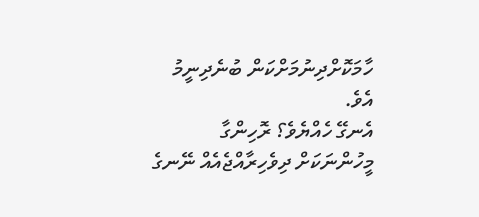ހާމަކޮށްދިނުމަށްކަން ބުނެދިނީމު އެވެ.
އެނގޭ ހެއްޔެވެ؟ ރޮހިންގާ މީހުންނަކަށް ދިވެހިރާއްޖެއެއް ނޭނގެ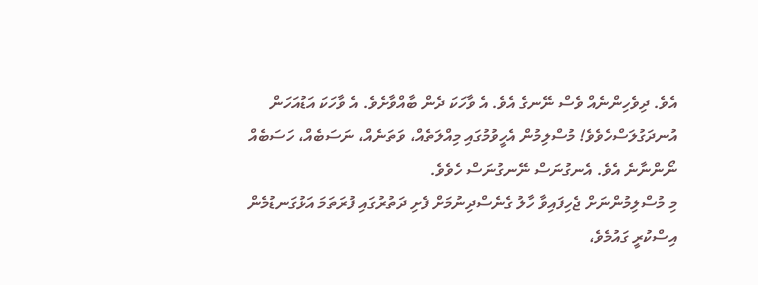އެވެ. ދިވެހިންނެއް ވެސް ނޭނގެ އެވެ. އެ ވާހަކަ ދެން ބާއްވާށެވެ. އެ ވާހަކަ އަޑުއަހަން އުނދަގުލަސްހެވެވެ! މުސްލިމުން އެހީވުމުގައި މިއްލަތެއް، ވަތަނެއް، ނަސަބެއް، ހަސަބެއް ނޯންނާނެ އެވެ. އެނގުނަސް ނޭނގުނަސް ހެވެވެ.
މި މުސްލިމުންނަށް ޖެހިފައިވާ ހާލު ގެނެސްދިނުމަށް ފެށި ދަތުރުގައި ފުރަތަމަ އަޅުގަނޑުމެން އިސްކުރީ ގައުމެވެ،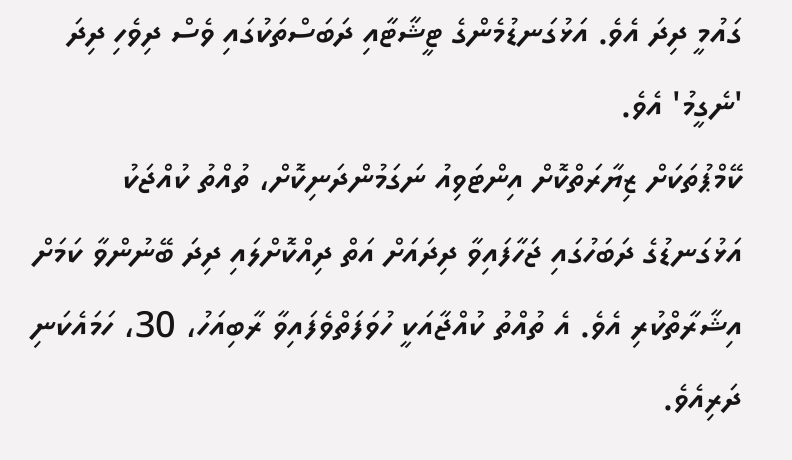ގައުމީ ދިދަ އެވެ. އަޅުގަނޑުމެންގެ ޓީޝާޓާއި ދަބަސްތަކުގައި ވެސް ދިވެހި ދިދަ 'ނެގީމު' އެވެ.
ކޭމްޕުތަކަށް ޒިޔާރަތްކޮށް އިންޓަވިއު ނަގަމުންދަނިކޮށް، ތުއްތު ކުއްޖަކު އަޅުގަނޑުގެ ދަބަހުގައި ޖަހާފައިވާ ދިދައަށް އަތް ދިއްކޮށްލައި ދިދަ ބޭނުންވާ ކަމަށް އިޝާރާތްކުރި އެވެ. އެ ތުއްތު ކުއްޖާއަކީ ހުވަފަތްވެފައިވާ ރާބިއަހު، 30، ހަމައެކަނި ދަރިއެވެ.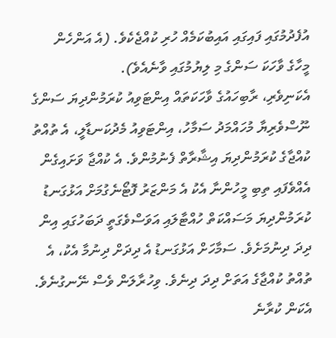އުފެދުމުގައި ފައިގައި އައިބުކަމެއް ހުރި ކުއްޖެކެވެ. (އެ އަންހެން މީހާގެ ވާހަކަ ސަންގެ މި ލިޔުމުގައި ވާނެއެވެ).
އެކަނިވެރި، ރާބިހައުގެ ވާހަކަތައް އިންޓަވިއު ކުރަމުންދިޔަ ސަންގެ ނޫސްވެރިޔާ މުހައްމަދު ސަމާހު، އިންޓަވިއު މެދުކަނޑާލީ، އެ ތުއްތު ކުއްޖާގެ ކުރަމުންދިޔަ އިޝާރާތް ފެނުމުންވެ. އެ ކުއްޖާ ވަށައިގެން އެއްވެފައި ތިބި މީހުންނާ އެކު އެ މަންޒަރު ފޮޓޯނެގުމަށް އަޅުގަނޑު ކުރަމުންދިޔަ މަސައްކަތް ހުއްޓާލައި އަވަސްވެގަތީ ދަބަހުގައި އިން ދިދަ ދިނުމަށެވެ. ސަމާހަށް އަޅުގަނޑު އެ ދިދަށް ދިނުމާ އެކު، އެ ތުއްތު ކުއްޖާގެ އަތަށް ދިދަ ދިނެވެ. ވިހުރާލަން ވެސް ނޭނގުނެވެ. އެކަން ކުރާނެ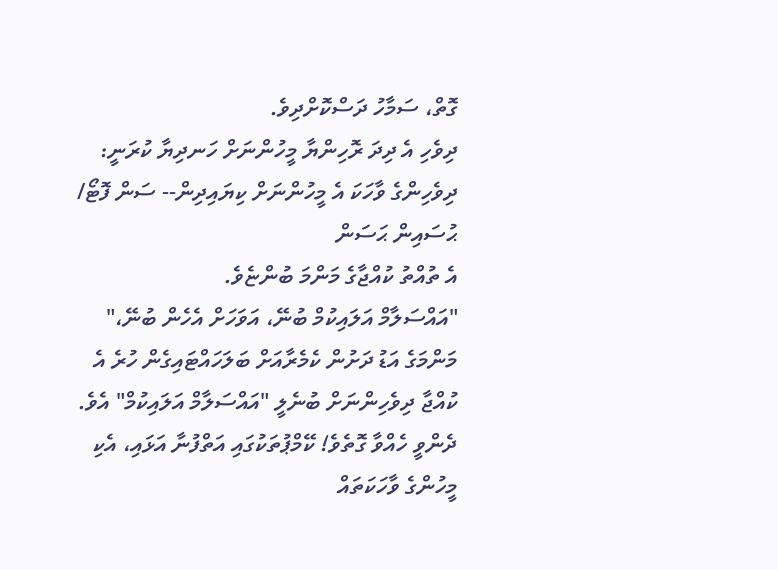ގޮތް، ސަމާހު ދަސްކޮށްދިވެ.
ދިވެހި އެ ދިދަ ރޮހިންޔާ މީހުންނަށް ހަނދިޔާ ކުރަނީ: ދިވެހިންގެ ވާހަކަ އެ މީހުންނަށް ކިޔައިދިން-- ސަން ފޮޓޯ/ ޙުސައިން ޙަސަން
އެ ތުއްތު ކުއްޖާގެ މަންމަ ބުންޏެވެ.
"އައްސަލާމް އަލައިކުމް ބުނޭ، އަވަހަށް އެހެން ބުނޭ،"
މަންމަގެ އަޑު ދަށުން ކެމެރާއަށް ބަލަހައްޓައިގެން ހުރެ އެ ކުއްޖާ ދިވެހިންނަށް ބުނެލީ "އައްސަލާމް އަލައިކުމް" އެވެ.
ދެންވީ ހެއްވާ ގޮތެވެ! ކޭމްޕުތަކުގައި އަތްފުނާ އަޅައި، އެކި މީހުންގެ ވާހަކަތައް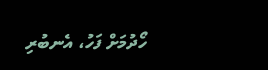ހޯދުމަށް ފަހު، އެނބުރި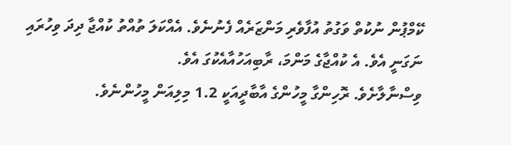ކޭމްޕުން ނުކުތް ވަގުތު އުފާވެރި މަންޒަރެއް ފެނުނެވެ. އެއްކަލަ ތުއްތު ކުއްޖާ ދިދަ ވިހުރައި ނަގަނީ އެވެ. އެ ކުއްޖާގެ މަންމަ، ރާބިއަހުއާއެކުގަ އެވެ.
ވިސްނާލާށެވެ. ރޮހިންގާ މީހުންގެ އާބާދީއަކީ 1.2 މިލިއަން މީހުންނެވެ.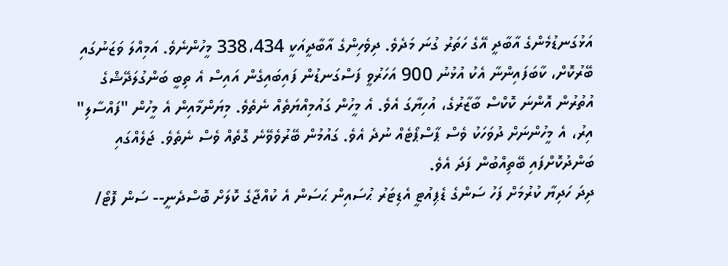އަޅުގަނޑުމެންގެ އާބާދީ އޭގެ ހަތަރު ގުނަ މަދެވެ. ދިވެހިންގެ އާބާދީއަކީ 338،434 މީހުންނެވެ. އަމިއްލަ ވަޒަނުގައި ބޭރުކޮށް، ކާބަފައިންނާ އެކު އުޅުނު 900 އަހަރުވީ ފަސްގަނޑުން ފައިބައިގެން އައިސް އެ ތިބީ ބަންގުލަދޭޝްގެ އުތުރުން އޮންނަ ކޮކްސް ބާޒާރުގެ، އުހިޔާގަ އެވެ. އެ މީހުން ގައުމިއްޔަތެއް ނެތެވެ. މިޔަންމާއިން އެ މީހުން "ފައްސާލި" އިރު، އެ މީހުންނަށް ދުވަހަކު ވެސް ޕާސްޕޯޓެއް ނުދެ އެވެ. ގައުމުން ބޭރުވެވޭނެ ގޮތެއް ވެސް ނެތެވެ. ޖަލެއްގައި ބަންދުކޮށްފައި ބޭތިއްބުން ފަދަ އެވެ.
ދިދަ ހަދިޔާ ކުރުމަށް ފަހު ސަންގެ ޑެޕިއުޓީ އެޑިޓަރު ޙުސައިން ޙަސަން އެ ކުއްޖާގެ ކޮލަށް ބޮސްދެނީ-- ސަން ފޮޓޯ/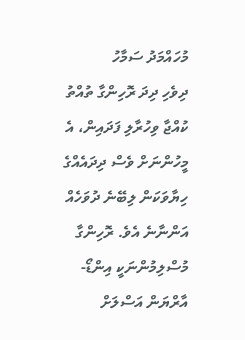މުހައްމަދު ސަމާހު
ދިވެހި ދިދަ ރޮހިންގާ ތުއްތު ކުއްޖާ ވިހުރާލި ފަދައިން، އެ މީހުންނަށް ވެސް ދިދައެއްގެ ހިޔާވަކަން ލިބޭނެ ދުވަހެއް އަންނާނެ އެވެ. ރޮހިންގާ މުސްލިމުންނަކީ އިންޑޯ-އާރްޔަން އަސްލަށް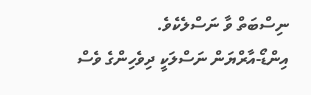ނިސްބަތް ވާ ނަސްލެކެވެ.
އިންޑޯ-އާރްޔަން ނަސްލަކީ ދިވެހިންގެ ވެސް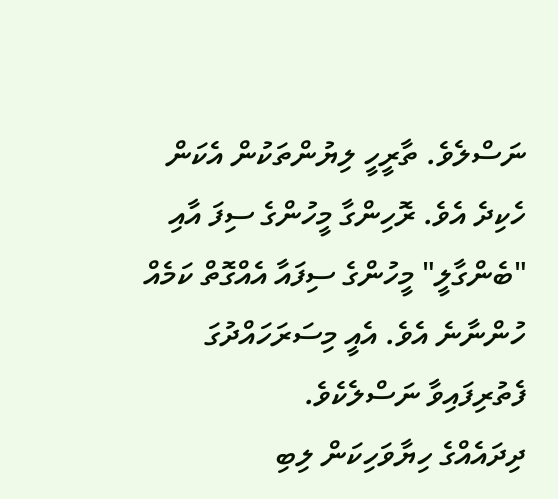ނަސްލެވެ. ތާރީހީ ލިޔުންތަކުން އެކަން ހެކިދެ އެވެ. ރޮހިންގާ މީހުންގެ ސިފަ އާއި "ބެންގާލީ" މީހުންގެ ސިފައާ އެއްގޮތް ކަމެއް ހުންނާނެ އެވެ. އެއީ މިސަރަހައްދުގަ ފެތުރިފައިވާ ނަސްލެކެވެ.
ދިދައެއްގެ ހިޔާވަހިކަން ލިބި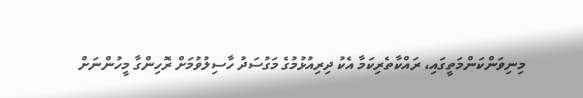މިނިވަންކަންމަތީގައި، ރައްކާތެރިކަމާ އެކު ދިރިއުޅުމުގެ މަގުސަދު ހާސިލުވުމަށް ރޮހިންގާ މީހުންނަށް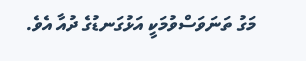މަގު ތަނަވަސްވުމަކީ އަޅުގަނޑުގެ ދުއާ އެވެ.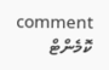comment ކޮމެންޓް